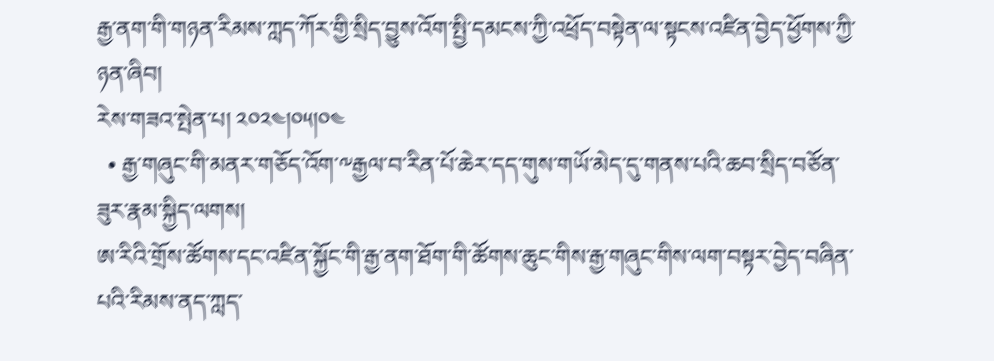རྒྱ་ནག་གི་གཉན་རིམས་ཀླད་ཀོར་གྱི་སྲིད་བྱུས་འོག་སྤྱི་དམངས་ཀྱི་འཕྲོད་བསྟེན་ལ་སྟངས་འཛིན་བྱེད་ཕྱོགས་ཀྱི་ཉན་ཞིབ།
རེས་གཟའ་སྤེན་པ། ༢༠༢༤།༠༥།༠༤
  • རྒྱ་གཞུང་གི་མནར་གཅོད་འོག་༸རྒྱལ་བ་རིན་པོ་ཆེར་དད་གུས་གཡོ་མེད་དུ་གནས་པའི་ཆབ་སྲིད་བཙོན་ཟུར་རྣམ་སྐྱིད་ལགས།
ཨ་རིའི་གྲོས་ཚོགས་དང་འཛིན་སྐྱོང་གི་རྒྱ་ནག་ཐོག་གི་ཚོགས་ཆུང་གིས་རྒྱ་གཞུང་གིས་ལག་བསྟར་བྱེད་བཞིན་པའི་རིམས་ནད་ཀླད་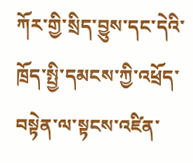ཀོར་གྱི་སྲིད་བྱུས་དང་དེའི་ཁྲོད་སྤྱི་དམངས་ཀྱི་འཕྲོད་བསྟེན་ལ་སྟངས་འཛིན་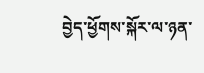བྱེད་ཕྱོགས་སྐོར་ལ་ཉན་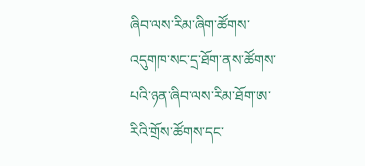ཞིབ་ལས་རིམ་ཞིག་ཚོགས་འདུགཁ་སང་དྲ་ཐོག་ནས་ཚོགས་པའི་ཉན་ཞིབ་ལས་རིམ་ཐོག་ཨ་རིའི་གྲོས་ཚོགས་དང་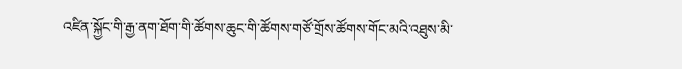འཛིན་སྐྱོང་གི་རྒྱ་ནག་ཐོག་གི་ཚོགས་ཆུང་གི་ཚོགས་གཙོ་གྲོས་ཚོགས་གོང་མའི་འཐུས་མི་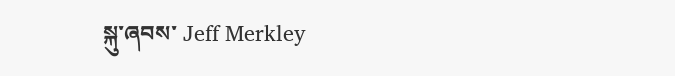སྐུ་ཞབས་ Jeff Merkley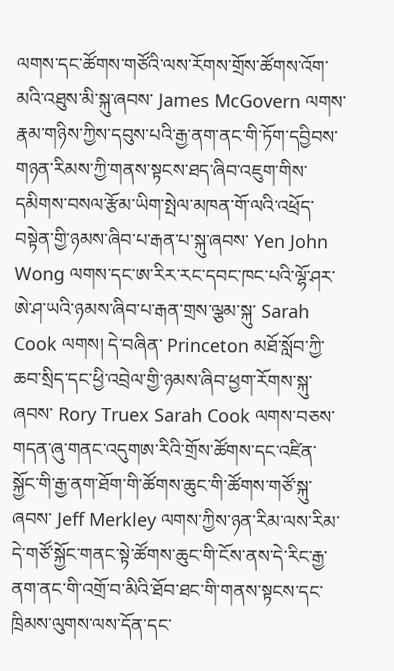ལགས་དང་ཚོགས་གཙོའི་ལས་རོགས་གྲོས་ཚོགས་འོག་མའི་འཐུས་མི་སྐུ་ཞབས་ James McGovern ལགས་རྣམ་གཉིས་ཀྱིས་དབུས་པའི་རྒྱ་ནག་ནང་གི་ཏོག་དབྱིབས་གཉན་རིམས་ཀྱི་གནས་སྟངས་ཐད་ཞིབ་འཇུག་གིས་དམིགས་བསལ་རྩོམ་ཡིག་སྤེལ་མཁན་གོ་ལའི་འཕྲོད་བསྟེན་གྱི་ཉམས་ཞིབ་པ་རྒན་པ་སྐུ་ཞབས་ Yen John Wong ལགས་དང་ཨ་རིར་རང་དབང་ཁང་པའི་ལྷོ་ཤར་ཨེ་ཤ་ཡའི་ཉམས་ཞིབ་པ་རྒན་གྲས་ལྕམ་སྐུ་ Sarah Cook ལགས། དེ་བཞིན་ Princeton མཐོ་སློབ་ཀྱི་ཆབ་སྲིད་དང་ཕྱི་འབྲེལ་གྱི་ཉམས་ཞིབ་ཕྱག་རོགས་སྐུ་ཞབས་ Rory Truex Sarah Cook ལགས་བཅས་གདན་ཞུ་གནང་འདུགཨ་རིའི་གྲོས་ཚོགས་དང་འཛིན་སྐྱོང་གི་རྒྱ་ནག་ཐོག་གི་ཚོགས་ཆུང་གི་ཚོགས་གཙོ་སྐུ་ཞབས་ Jeff Merkley ལགས་ཀྱིས་ཉན་རིམ་ལས་རིམ་དེ་གཙོ་སྐྱོང་གནང་སྟེ་ཚོགས་ཆུང་གི་ངོས་ནས་དེ་རིང་རྒྱ་ནག་ནང་གི་འགྲོ་བ་མིའི་ཐོབ་ཐང་གི་གནས་སྟངས་དང་ཁྲིམས་ལུགས་ལས་དོན་དང་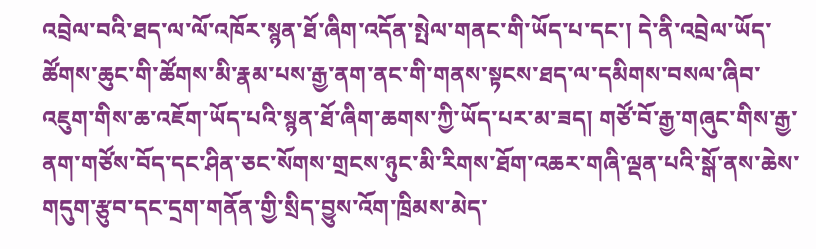འབྲེལ་བའི་ཐད་ལ་ལོ་འཁོར་སྙན་ཐོ་ཞིག་འདོན་སྤེལ་གནང་གི་ཡོད་པ་དང་། དེ་ནི་འབྲེལ་ཡོད་ཚོགས་ཆུང་གི་ཚོགས་མི་རྣམ་པས་རྒྱ་ནག་ནང་གི་གནས་སྟངས་ཐད་ལ་དམིགས་བསལ་ཞིབ་འཇུག་གིས་ཆ་འཇོག་ཡོད་པའི་སྙན་ཐོ་ཞིག་ཆགས་ཀྱི་ཡོད་པར་མ་ཟད། གཙོ་བོ་རྒྱ་གཞུང་གིས་རྒྱ་ནག་གཙོས་བོད་དང་ཤིན་ཅང་སོགས་གྲངས་ཉུང་མི་རིགས་ཐོག་འཆར་གཞི་ལྡན་པའི་སྒོ་ནས་ཆེས་གདུག་རྩུབ་དང་དྲག་གནོན་གྱི་སྲིད་བྱུས་འོག་ཁྲིམས་མེད་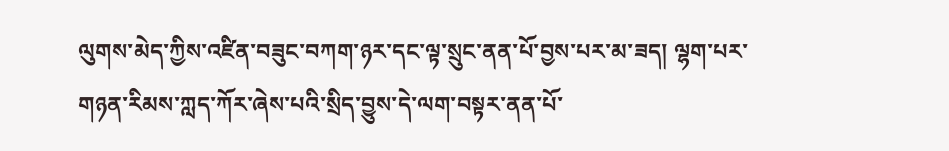ལུགས་མེད་ཀྱིས་འཛིན་བཟུང་བཀག་ཉར་དང་ལྟ་སྲུང་ནན་པོ་བྱས་པར་མ་ཟད། ལྷག་པར་གཉན་རིམས་ཀླད་ཀོར་ཞེས་པའི་སྲིད་བྱུས་དེ་ལག་བསྟར་ནན་པོ་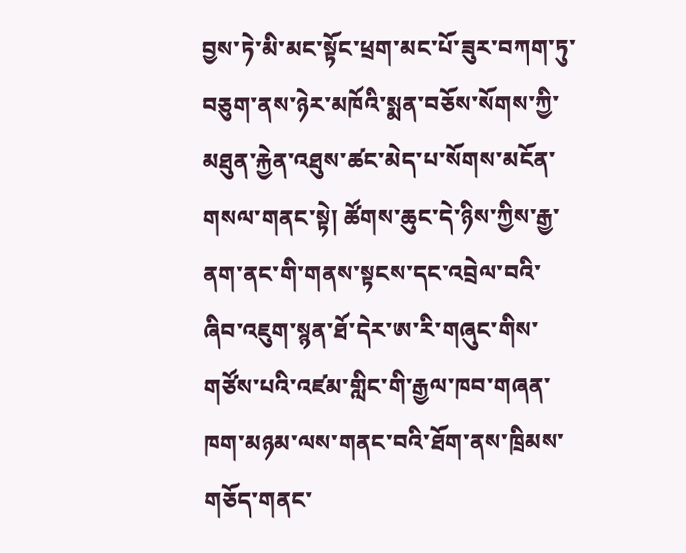བྱས་ཏེ་མི་མང་སྟོང་ཕྲག་མང་པོ་ཟུར་བཀག་ཏུ་བཅུག་ནས་ཉེར་མཁོའི་སྨན་བཅོས་སོགས་ཀྱི་མཐུན་རྐྱེན་འཐུས་ཚང་མེད་པ་སོགས་མངོན་གསལ་གནང་སྟེ། ཚོགས་ཆུང་དེ་ཉིས་ཀྱིས་རྒྱ་ནག་ནང་གི་གནས་སྟངས་དང་འབྲེལ་བའི་ཞིབ་འཇུག་སྙན་ཐོ་དེར་ཨ་རི་གཞུང་གིས་གཙོས་པའི་འཛམ་གླིང་གི་རྒྱལ་ཁབ་གཞན་ཁག་མཉམ་ལས་གནང་བའི་ཐོག་ནས་ཁྲིམས་གཅོད་གནང་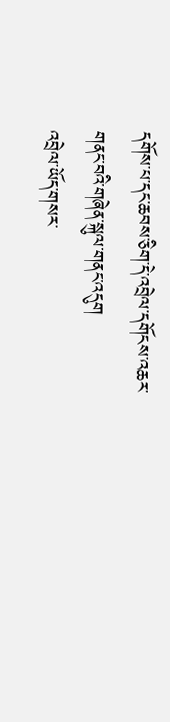དགོས་པ་དང་ཆབས་ཅིག་དེ་འབྲེལ་དགོངས་འཆར་གནང་བའི་གཞེན་སྐུལ་གནང་འདུག
འབྲེལ་ཡོད་གསར་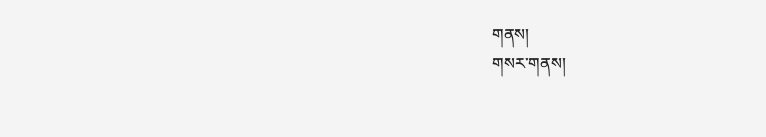གནས།
གསར་གནས།